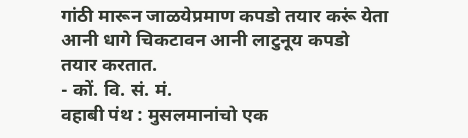गांठी मारून जाळयेप्रमाण कपडो तयार करूं येता आनी धागे चिकटावन आनी लाटुनूय कपडो तयार करतात.
- कों. वि. सं. मं.
वहाबी पंथ : मुसलमानांचो एक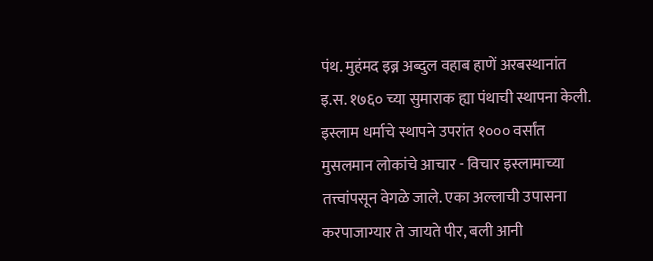पंथ. मुहंमद इब्न अब्दुल वहाब हाणें अरबस्थानांत इ.स. १७६० च्या सुमाराक ह्या पंथाची स्थापना केली. इस्लाम धर्माचे स्थापने उपरांत १००० वर्सांत मुसलमान लोकांचे आचार - विचार इस्लामाच्या तत्त्वांपसून वेगळे जाले. एका अल्लाची उपासना करपाजाग्यार ते जायते पीर, बली आनी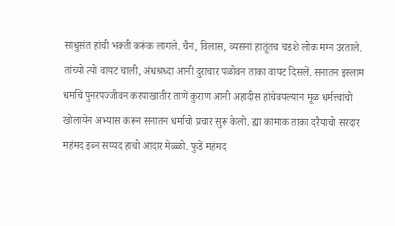साधुसंत हांची भक्ती करूंक लागले. चैन, विलास, व्यसनां हातूंतच चडशे लोक मग्न उरताले. तांच्यो त्यो वायट चाली, अंधश्रध्दा आनी दुराचार पळोवन ताका वायट दिसलें. सनातन इस्लाम धर्माचें पुनरपज्जीवन करपाखातीर ताणें कुराण आनी अहादीस हांचेवयल्यान मूळ धर्मत्त्वांचो खोलायेन अभ्यास करून सनातन धर्माचो प्रचार सुरू केलो. ह्या कामाक ताका दरैयाचो सरदार महंमद इब्न सय्यद हाचो आदार मेळ्ळो. फुडें महंमद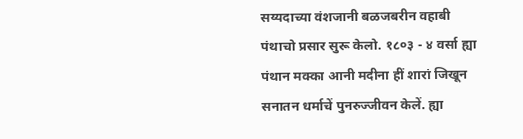सय्यदाच्या वंशजानी बळजबरीन वहाबी पंथाचो प्रसार सुरू केलो. १८०३ - ४ वर्सा ह्या पंथान मक्का आनी मदीना हीं शारां जिखून सनातन धर्माचें पुनरुज्जीवन केलें. ह्या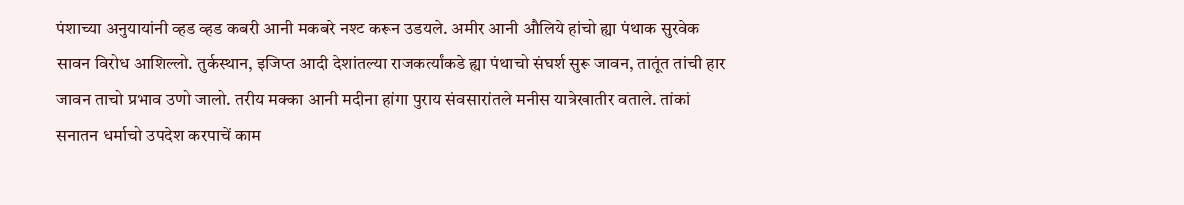पंशाच्या अनुयायांनी व्हड व्हड कबरी आनी मकबरे नश्ट करून उडयले. अमीर आनी औलिये हांचो ह्या पंथाक सुरवेक सावन विरोध आशिल्लो. तुर्कस्थान, इजिप्त आदी देशांतल्या राजकर्त्यांकडे ह्या पंथाचो संघर्श सुरू जावन, तातूंत तांची हार जावन ताचो प्रभाव उणो जालो. तरीय मक्का आनी मदीना हांगा पुराय संवसारांतले मनीस यात्रेखातीर वताले. तांकां सनातन धर्माचो उपदेश करपाचें काम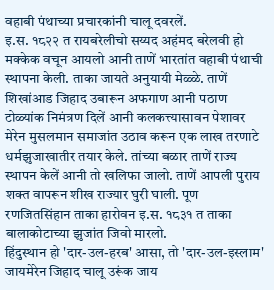वहाबी पंथाच्या प्रचारकांनी चालू दवरलें.
इ.स. १८२२ त रायबरेलीचो सय्यद अहंमद बरेलवी हो मक्केक वचून आयलो आनी ताणें भारतांत वहाबी पंथाची स्थापना केली. ताका जायते अनुयायी मेळ्ळे. ताणें शिखांआड जिहाद उबारून अफगाण आनी पठाण टोळ्यांक निमंत्रण दिलें आनी कलकत्त्यासावन पेशावर मेरेन मुसलमान समाजांत उठाव करून एक लाख तरणाटे धर्मझुजाखातीर तयार केले. तांच्या बळार ताणें राज्य स्थापन केलें आनी तो खलिफा जालो. ताणें आपली पुराय शक्त वापरून शीख राज्यार घुरी घाली. पूण रणजितसिंहान ताका हारोवन इ.स. १८३१ त ताका बालाकोटाच्या झुजांत जिवो मारलो.
हिंदुस्थान हो 'दार-उल-हरब' आसा, तो 'दार-उल-इस्लाम' जायमेरेन जिहाद चालू उरूंक जाय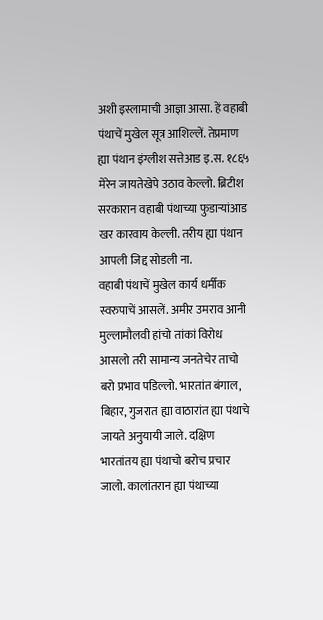अशी इस्लामाची आज्ञा आसा. हें वहाबी पंथाचें मुखेल सूत्र आशिल्लें. तेप्रमाण ह्या पंथान इंग्लीश सत्तेआड इ.स. १८६५ मेरेन जायतेखेपे उठाव केल्लो. ब्रिटीश सरकारान वहाबी पंथाच्या फुडाऱ्यांआड खर कारवाय केल्ली. तरीय ह्या पंथान आपली जिद्द सोडली ना.
वहाबी पंथाचें मुखेल कार्य धर्मीक स्वरुपाचें आसलें. अमीर उमराव आनी मुल्लामौलवी हांचो तांकां विरोध आसलो तरी सामान्य जनतेचेर ताचो बरो प्रभाव पडिल्लो. भारतांत बंगाल, बिहार, गुजरात ह्या वाठारांत ह्या पंथाचे जायते अनुयायी जाले. दक्षिण भारतांतय ह्या पंथाचो बरोच प्रचार जालो. कालांतरान ह्या पंथाच्या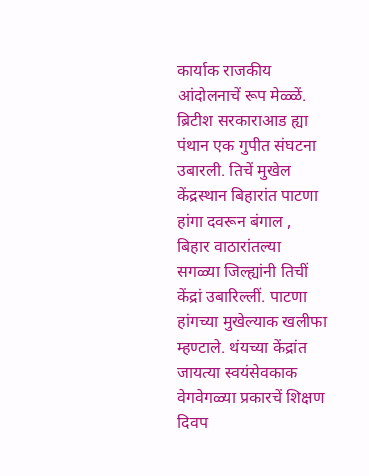कार्याक राजकीय आंदोलनाचें रूप मेळ्ळें. ब्रिटीश सरकाराआड ह्या पंथान एक गुपीत संघटना उबारली. तिचें मुखेल केंद्रस्थान बिहारांत पाटणा हांगा दवरून बंगाल , बिहार वाठारांतल्या सगळ्या जिल्ह्यांनी तिचीं केंद्रां उबारिल्लीं. पाटणा हांगच्या मुखेल्याक खलीफा म्हण्टाले. थंयच्या केंद्रांत जायत्या स्वयंसेवकाक वेगवेगळ्या प्रकारचें शिक्षण दिवप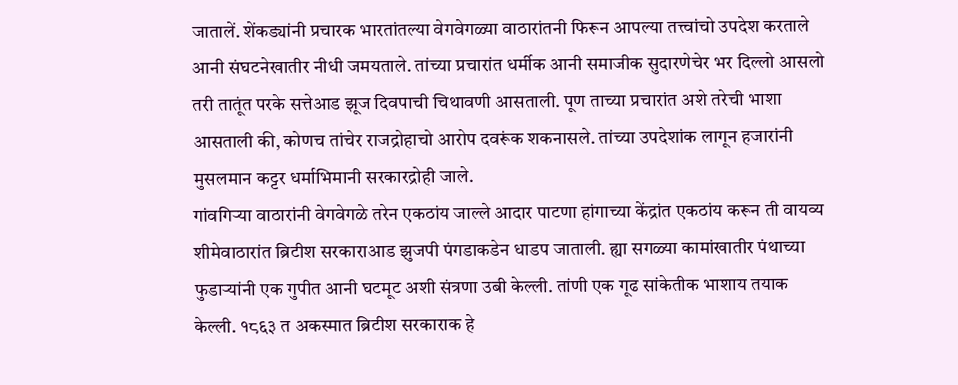जातालें. शेंकड्यांनी प्रचारक भारतांतल्या वेगवेगळ्या वाठारांतनी फिरून आपल्या तत्त्वांचो उपदेश करताले आनी संघटनेखातीर नीधी जमयताले. तांच्या प्रचारांत धर्मीक आनी समाजीक सुदारणेचेर भर दिल्लो आसलो तरी तातूंत परके सत्तेआड झूज दिवपाची चिथावणी आसताली. पूण ताच्या प्रचारांत अशे तरेची भाशा आसताली की, कोणच तांचेर राजद्रोहाचो आरोप दवरूंक शकनासले. तांच्या उपदेशांक लागून हजारांनी मुसलमान कट्टर धर्माभिमानी सरकारद्रोही जाले.
गांवगिऱ्या वाठारांनी वेगवेगळे तरेन एकठांय जाल्ले आदार पाटणा हांगाच्या केंद्रांत एकठांय करून ती वायव्य शीमेवाठारांत ब्रिटीश सरकाराआड झुजपी पंगडाकडेन धाडप जाताली. ह्या सगळ्या कामांखातीर पंथाच्या फुडाऱ्यांनी एक गुपीत आनी घटमूट अशी संत्रणा उबी केल्ली. तांणी एक गूढ सांकेतीक भाशाय तयाक केल्ली. १८६३ त अकस्मात ब्रिटीश सरकाराक हे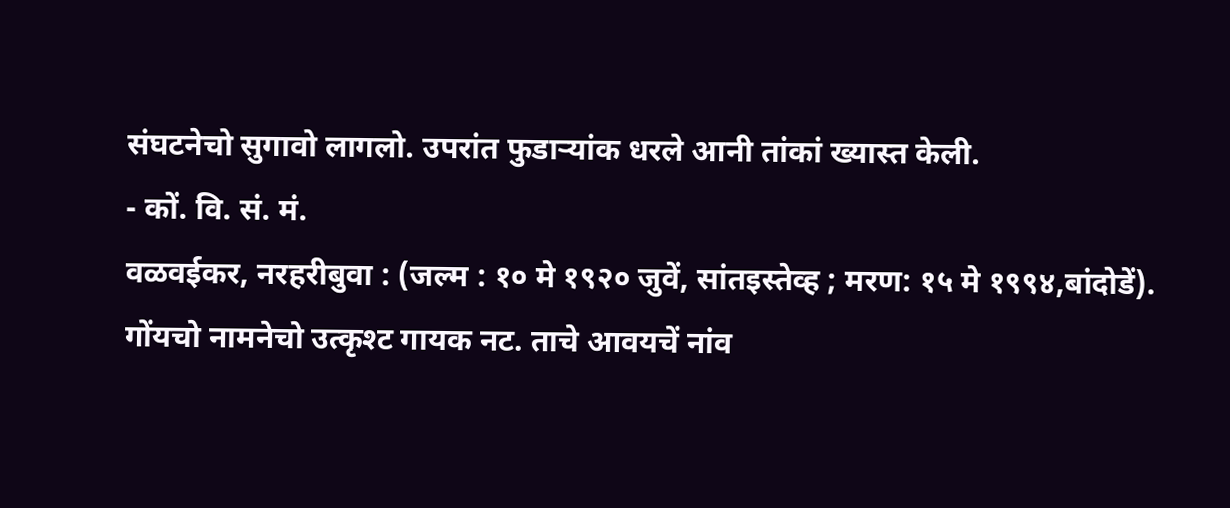संघटनेचो सुगावो लागलो. उपरांत फुडाऱ्यांक धरले आनी तांकां ख्यास्त केली.
- कों. वि. सं. मं.
वळवईकर, नरहरीबुवा : (जल्म : १० मे १९२० जुवें, सांतइस्तेव्ह ; मरण: १५ मे १९९४,बांदोडें).
गोंयचो नामनेचो उत्कृश्ट गायक नट. ताचे आवयचें नांव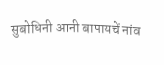सुबोधिनी आनी बापायचें नांव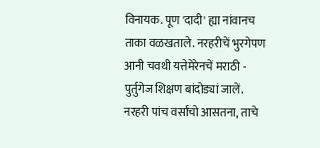विनायक. पूण 'दादी' ह्या नांवानच ताका वळखताले. नरहरीचें भुरगेपण आनी चवथी यत्तेमेरेनचें मराठी - पुर्तुगेज शिक्षण बांदोड्यां जालें. नरहरी पांच वर्सांचो आसतना, ताचे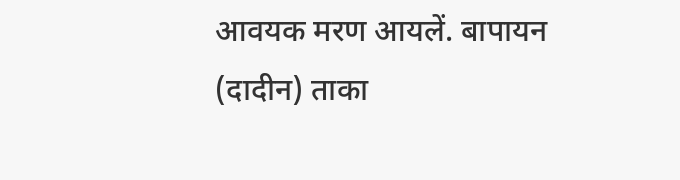आवयक मरण आयलें. बापायन (दादीन) ताका